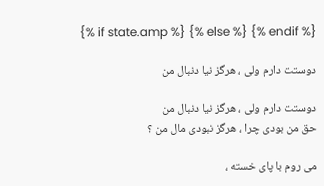{% if state.amp %} {% else %} {% endif %}

دوستت دارم ولی ، هرگز نیا دنبال من

دوستت دارم ولی ، هرگز نیا دنبال من
حق من بودی چرا ، هرگز نبودی مال من ؟

می روم با پای خسته ،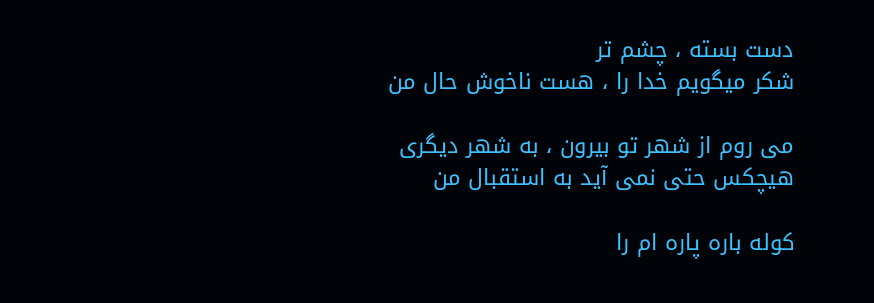دست بسته ، چشم تر
شکر میگویم خدا را ، هست ناخوش حال من

می روم از شهر تو بیرون ، به شهر دیگری
هیچکس حتی نمی آید به استقبال من

کوله باره پاره ام را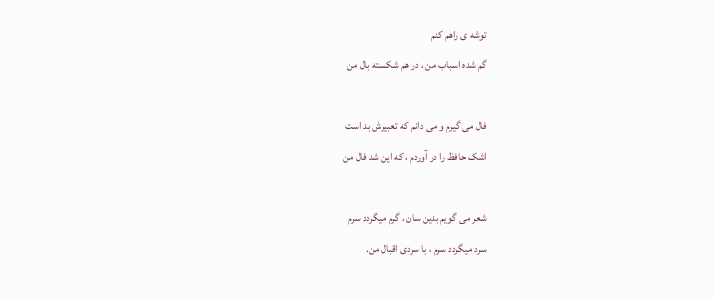توشه ی راهم کنم
گم شده اسباب من ، در هم شکسته بال من

فال می گیرم و می دانم که تعبیرش بد است
اشک حافظ را در آوردم ، که این شد فال من

شعر می گویم بدین سان ، گرم میگردد سرم
سرد میگردد سرم ، با سردی اقبال من.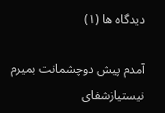دیدگاه ها (۱)

آمدم پیش دوچشمانت بمیرم نیستیازشفای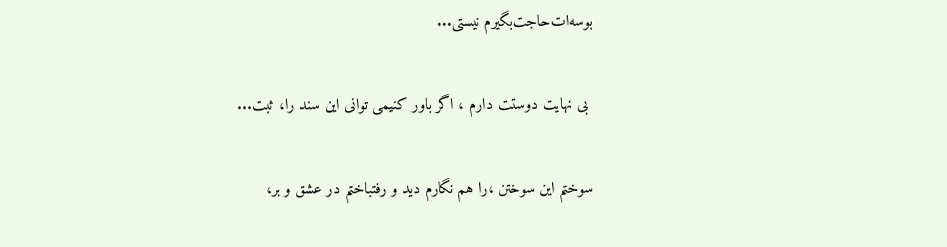بوسه‌ات‌حاجت‌بگیرم نیستی...

 بی نهایت دوستت دارم ، اگر باور کنیمی توانی این سند را، ثبت...

سوختم این سوختن ،را هم نگارم دید و رفتباختم در عشق و بر،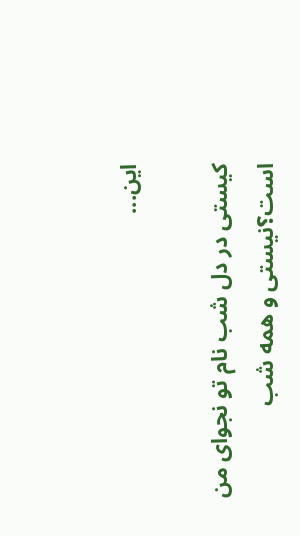این...

کیستی در دل شب نام تو نجوای من است؟نیستی و همه شب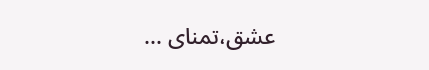عشق،تمنای ...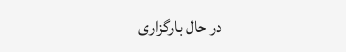در حال بارگزاری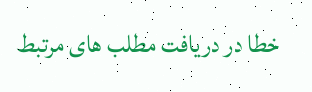خطا در دریافت مطلب های مرتبط